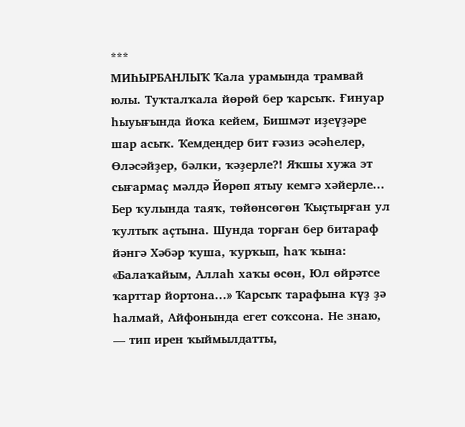***
МИҺЫРБАНЛЫҠ Ҡала урамында трамвай юлы. Туҡталҡала йөрөй бер ҡарсыҡ. Ғинуар һыуығында йоҡа кейем, Бишмәт иҙеүҙәре шар асыҡ. Ҡемдеңдер бит ғәзиз әсәһелер, Өләсәйҙер, бәлки, ҡәҙерле?! Яҡшы хужа эт сығармаҫ мәлдә Йөрөп ятыу кемгә хәйерле... Бер ҡулында таяҡ, төйөнсөгөн Ҡыҫтырған ул ҡултыҡ аҫтына. Шунда торған бер битараф йәнгә Хәбәр ҡуша, ҡурҡып, һаҡ ҡына: «Балаҡайым, Аллаһ хаҡы өсөн, Юл өйрәтсе ҡарттар йортона...» Ҡарсыҡ тарафына күҙ ҙә һалмай, Айфонында егет соҡсона. Не знаю, — тип ирен ҡыймылдатты,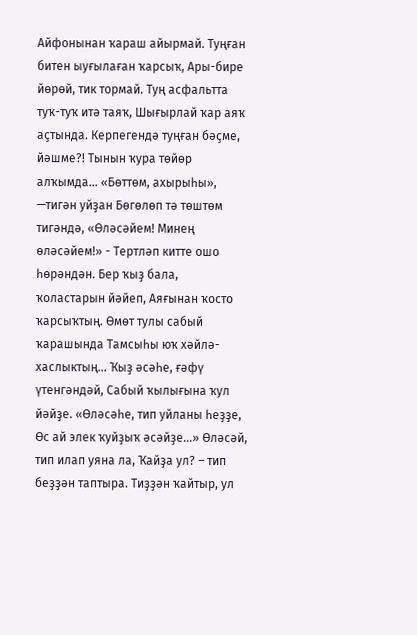Айфонынан ҡараш айырмай. Туңған битен ыуғылаған ҡарсыҡ, Ары-бире йөрөй, тик тормай. Туң асфальтта туҡ-туҡ итә таяҡ, Шығырлай ҡар аяҡ аҫтында. Керпегендә туңған бәҫме, йәшме?! Тынын ҡура төйөр алҡымда... «Бөттөм, ахырыһы», —тигән уйҙан Бөгөлөп тә төштөм тигәндә, «Өләсәйем! Минең өләсәйем!» - Тертләп китте ошо һөрәндән. Бер ҡыҙ бала, ҡоластарын йәйеп, Аяғынан ҡосто ҡарсыҡтың. Өмөт тулы сабый ҡарашында Тамсыһы юҡ хәйлә-хаслыктың... Ҡыҙ әсәһе, ғәфү үтенгәндәй, Сабый ҡылығына ҡул йәйҙе. «Өләсәһе, тип уйланы һеҙҙе, Өс ай элек ҡуйҙыҡ әсәйҙе...» Өләсәй, тип илап уяна ла, Ҡайҙа ул? – тип беҙҙән таптыра. Тиҙҙән ҡайтыр, ул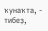ҡунаҡта, - тибеҙ,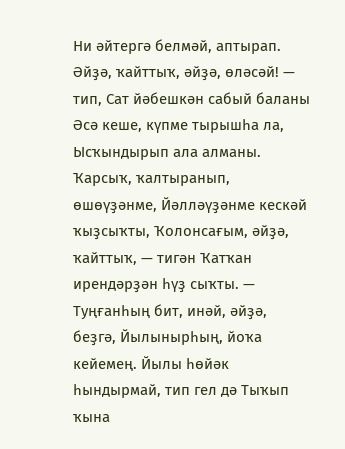Ни әйтергә белмәй, аптырап. Әйҙә, ҡайттыҡ, әйҙә, өләсәй! — тип, Сат йәбешкән сабый баланы Әсә кеше, күпме тырышһа ла, Ысҡындырып ала алманы. Ҡарсыҡ, ҡалтыранып, өшөүҙәнме, Йәлләүҙәнме кескәй ҡыҙсыҡты, Ҡолонсағым, әйҙә, ҡайттыҡ, — тигән Ҡатҡан ирендәрҙән һүҙ сыҡты. — Туңғанһың бит, инәй, әйҙә, беҙгә, Йылынырһың, йоҡа кейемең. Йылы һөйәк һындырмай, тип гел дә Тыҡып ҡына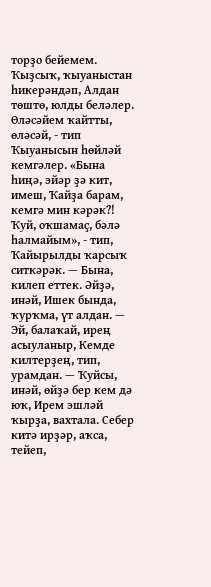торҙо бейемем. Ҡыҙсыҡ, ҡыуаныстан һикерәндәп, Алдан төштө, юлды беләлер. Өләсәйем ҡайтты, өләсәй, - тип Ҡыуанысын һөйләй кемгәлер. «Бына һиңә, эйәр ҙә кит, имеш, Ҡайҙа барам, кемгә мин кәрәк?! Ҡуй, оҡшамаҫ, бәлә һалмайым», - тип, Ҡайырылды ҡарсыҡ ситкәрәк. — Бына, килеп еттек. Әйҙә, инәй, Ишек бында, ҡурҡма, үт алдан. — Эй, балаҡай, ирең асыуланыр, Кемде килтерҙең, тип, урамдан. — Ҡуйсы, инәй, өйҙә бер кем дә юҡ, Ирем эшләй ҡырҙа, вахтала. Себер китә ирҙәр, аҡса, тейеп,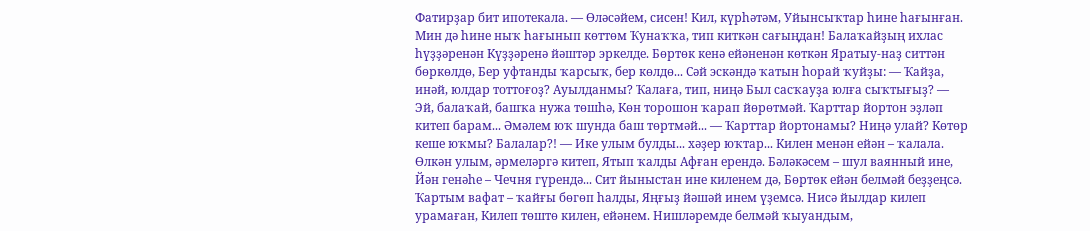Фатирҙар бит ипотекала. — Өләсәйем, сисен! Кил, күрһәтәм, Уйынсыҡтар һине һағынған. Мин дә һине ныҡ һағынып көттөм Ҡунаҡҡа, тип киткән сағыңдан! Балаҡайҙың ихлас һүҙҙәренән Күҙҙәренә йәштәр эркелде. Бөртөк кенә ейәненән көткән Яратыу-наҙ ситтән бөркөлдө, Бер уфтанды ҡарсыҡ, бер көлдө... Сәй эскәндә ҡатын һорай ҡуйҙы: — Ҡайҙа, инәй, юлдар тоттоғоҙ? Ауылданмы? Ҡалаға, тип, ниңә Был сасҡауҙа юлға сыҡтығыҙ? — Эй, балаҡай, башҡа нужа төшһә, Көн торошон ҡарап йөрөтмәй. Ҡарттар йортон эҙләп китеп барам... Әмәлем юҡ шунда баш төртмәй... — Ҡарттар йортонамы? Ниңә улай? Көтөр кеше юҡмы? Балалар?! — Ике улым булды... хәҙер юҡтар... Килен менән ейән – ҡалала. Өлкән улым, әрмеләргә китеп, Ятып ҡалды Афған ерендә. Бәләкәсем – шул ваянный ине, Йән генәһе – Чечня гүрендә... Сит йыныстан ине киленем дә, Бөртөк ейән белмәй беҙҙеңсә. Ҡартым вафат – ҡайғы бөгөп һалды, Яңғыҙ йәшәй инем үҙемсә. Нисә йылдар килеп урамаған, Килеп төштө килен, ейәнем. Нишләремде белмәй ҡыуандым,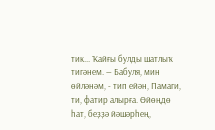тик... Ҡайғы булды шатлыҡ тигәнем. — Бабуля, мин өйләнәм, - тип ейән, Памаги, ти, фатир алырға. Өйөңдө һат, беҙҙә йәшәрһең,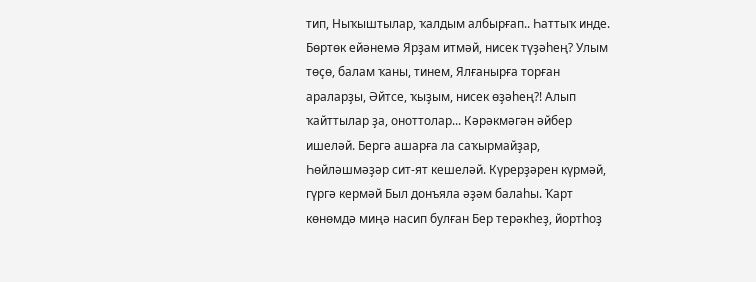тип, Ныҡыштылар, ҡалдым албырғап.. Һаттыҡ инде. Бөртөк ейәнемә Ярҙам итмәй, нисек түҙәһең? Улым төҫө, балам ҡаны, тинем, Ялғанырға торған араларҙы, Әйтсе, ҡыҙым, нисек өҙәһең?! Алып ҡайттылар ҙа, оноттолар... Кәрәкмәгән әйбер ишеләй. Бергә ашарға ла саҡырмайҙар, Һөйләшмәҙәр сит-ят кешеләй. Күрерҙәрен күрмәй, гүргә кермәй Был донъяла әҙәм балаһы. Ҡарт көнөмдә миңә насип булған Бер терәкһеҙ, йортһоҙ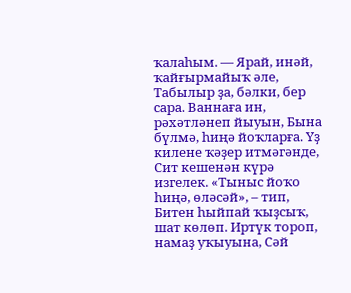ҡалаһым. — Ярай, инәй, ҡайғырмайыҡ әле, Табылыр ҙа, бәлки, бер сара. Ваннаға ин, рәхәтләнеп йыуын, Бына бүлмә, һиңә йоҡларға. Үҙ килене ҡәҙер итмәгәнде, Сит кешенән күрә изгелек. «Тыныс йоҡо һиңә, өләсәй», – тип, Битен һыйпай ҡыҙсыҡ, шат көлөп. Иртүк тороп, намаҙ уҡыуына, Сәй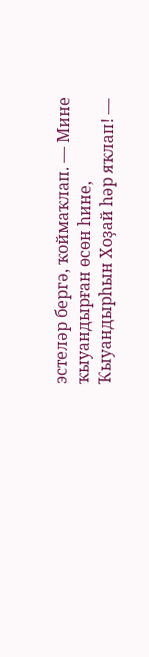эстеләр бергә, ҡоймаҡлап. — Мине ҡыуандырған өсөн һине, Ҡыуандырһын Хоҙай һәр яҡлап! —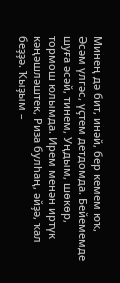Минең дә бит, инәй, бер кемем юҡ, Әсәм үлгәс, үҫтем детдомда. Бейемемде шуға әсәй, тинем, Уңдым, шөкөр, тормош юлымда. Ирем менән иртүк кәңәшләштек, Риза булһаң, әйҙә, ҡал беҙҙә. Ҡыҙым –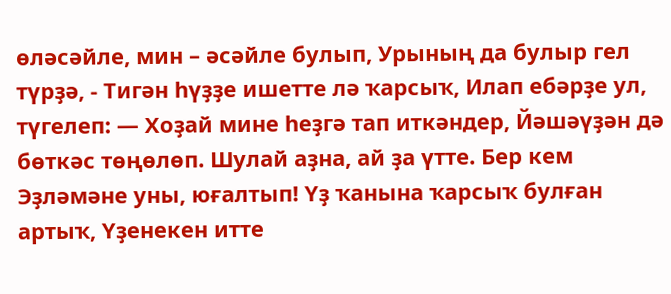өләсәйле, мин – әсәйле булып, Урының да булыр гел түрҙә, - Тигән һүҙҙе ишетте лә ҡарсыҡ, Илап ебәрҙе ул, түгелеп: — Хоҙай мине һеҙгә тап иткәндер, Йәшәүҙән дә бөткәс төңөлөп. Шулай аҙна, ай ҙа үтте. Бер кем Эҙләмәне уны, юғалтып! Үҙ ҡанына ҡарсыҡ булған артыҡ, Үҙенекен итте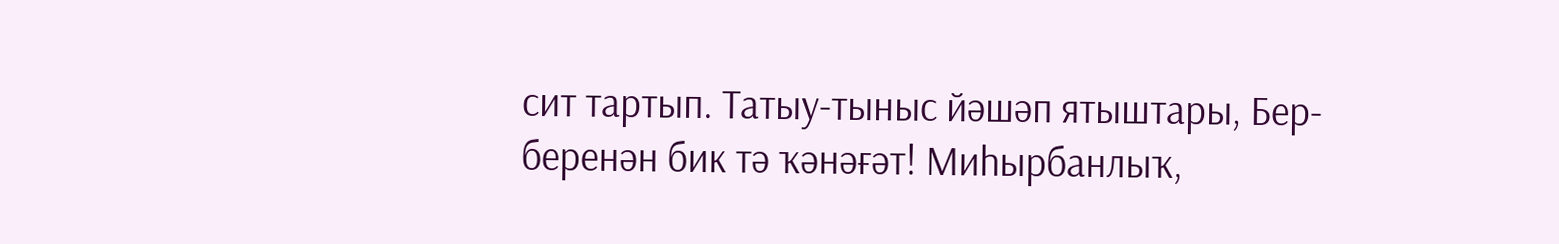сит тартып. Татыу-тыныс йәшәп ятыштары, Бер-беренән бик тә ҡәнәғәт! Миһырбанлыҡ,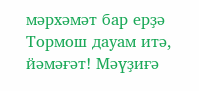мәрхәмәт бар ерҙә Тормош дауам итә, йәмәғәт! Мәүҙиғә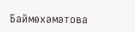Баймөхәмәтова